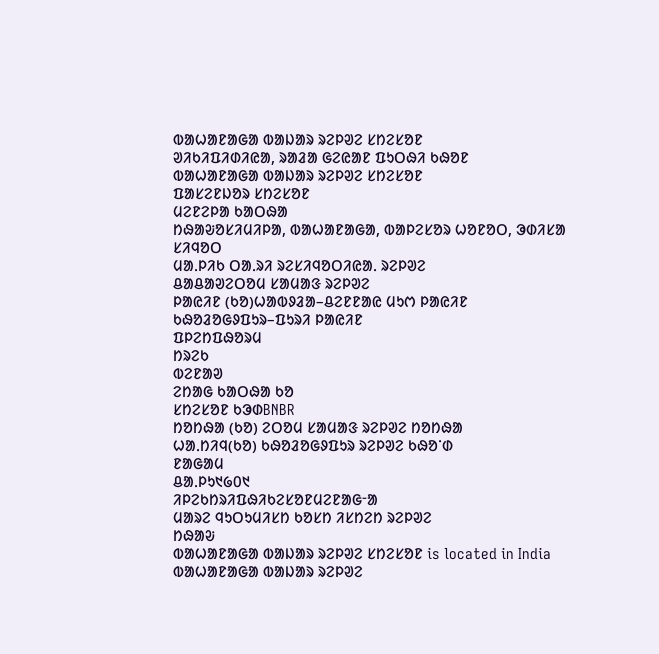ᱵᱟᱦᱟᱱᱟᱜᱟ ᱵᱟᱡᱟᱨ ᱨᱮᱞᱣᱮ ᱥᱴᱮᱥᱚᱱ
ᱣᱤᱠᱤᱯᱤᱰᱤᱭᱟ, ᱨᱟᱲᱟ ᱜᱮᱭᱟᱱ ᱯᱩᱛᱷᱤ ᱠᱷᱚᱱ
ᱵᱟᱦᱟᱱᱟᱜᱟ ᱵᱟᱡᱟᱨ ᱨᱮᱞᱣᱮ ᱥᱴᱮᱥᱚᱱ
ᱯᱟᱥᱮᱱᱡᱚᱨ ᱥᱴᱮᱥᱚᱱ
ᱢᱮᱱᱮᱞᱟ ᱠᱟᱛᱷᱟ
ᱴᱷᱟᱶᱚᱥᱤᱢᱤᱞᱟ, ᱵᱟᱦᱟᱱᱟᱜᱟ, ᱵᱟᱞᱮᱥᱚᱨ ᱦᱚᱱᱚᱛ, ᱳᱰᱤᱥᱟ
ᱥᱤᱧᱚᱛ
ᱢᱟᱹᱞᱤᱠ ᱛᱟᱹᱨᱤ ᱨᱮᱥᱤᱧᱚᱛᱤᱭᱟᱹ ᱨᱮᱞᱣᱮ
ᱪᱟᱪᱟᱣᱮᱛᱚᱢ ᱥᱟᱢᱟᱝ ᱨᱮᱞᱣᱮ
ᱞᱟᱭᱤᱱ (ᱠᱚ)ᱦᱟᱵᱽᱲᱟ–ᱪᱮᱱᱱᱟᱭ ᱢᱩᱬ ᱞᱟᱭᱤᱱ
ᱠᱷᱚᱲᱚᱜᱽᱯᱩᱨ–ᱯᱩᱨᱤ ᱞᱟᱭᱤᱱ
ᱯᱞᱮᱴᱯᱷᱚᱨᱢ
ᱴᱨᱮᱠ
ᱵᱮᱱᱟᱣ
ᱮᱴᱟᱜ ᱠᱟᱛᱷᱟ ᱠᱚ
ᱥᱴᱮᱥᱚᱱ ᱠᱳᱰBNBR
ᱴᱚᱴᱷᱟ (ᱠᱚ) ᱮᱛᱚᱢ ᱥᱟᱢᱟᱝ ᱨᱮᱞᱣᱮ ᱴᱚᱴᱷᱟ
ᱦᱟᱹᱴᱤᱧ(ᱠᱚ) ᱠᱷᱚᱲᱚᱜᱽᱯᱩᱨ ᱨᱮᱞᱣᱮ ᱠᱷᱚᱸᱰ
ᱱᱟᱜᱟᱢ
ᱪᱟᱹᱞᱩ᱑᱙᱐᱑
ᱤᱞᱮᱠᱴᱨᱤᱯᱷᱤᱠᱮᱥᱚᱱᱢᱮᱱᱟᱜᱼᱟ
ᱢᱟᱨᱮ ᱧᱩᱛᱩᱢᱤᱥᱴ ᱠᱚᱥᱴ ᱤᱥᱴᱮᱴ ᱨᱮᱞᱣᱮ
ᱴᱷᱟᱶ
ᱵᱟᱦᱟᱱᱟᱜᱟ ᱵᱟᱡᱟᱨ ᱨᱮᱞᱣᱮ ᱥᱴᱮᱥᱚᱱ is located in India
ᱵᱟᱦᱟᱱᱟᱜᱟ ᱵᱟᱡᱟᱨ ᱨᱮᱞᱣᱮ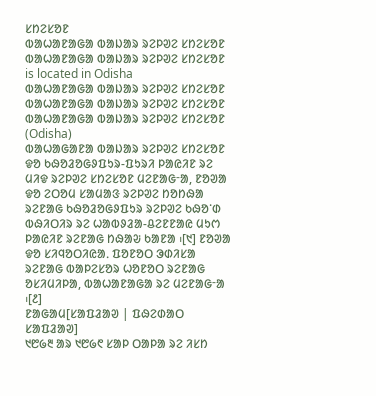ᱥᱴᱮᱥᱚᱱ
ᱵᱟᱦᱟᱱᱟᱜᱟ ᱵᱟᱡᱟᱨ ᱨᱮᱞᱣᱮ ᱥᱴᱮᱥᱚᱱ
ᱵᱟᱦᱟᱱᱟᱜᱟ ᱵᱟᱡᱟᱨ ᱨᱮᱞᱣᱮ ᱥᱴᱮᱥᱚᱱ is located in Odisha
ᱵᱟᱦᱟᱱᱟᱜᱟ ᱵᱟᱡᱟᱨ ᱨᱮᱞᱣᱮ ᱥᱴᱮᱥᱚᱱ
ᱵᱟᱦᱟᱱᱟᱜᱟ ᱵᱟᱡᱟᱨ ᱨᱮᱞᱣᱮ ᱥᱴᱮᱥᱚᱱ
ᱵᱟᱦᱟᱱᱟᱜᱟ ᱵᱟᱡᱟᱨ ᱨᱮᱞᱣᱮ ᱥᱴᱮᱥᱚᱱ (Odisha)
ᱵᱟᱦᱟᱜᱟᱱᱟ ᱵᱟᱡᱟᱨ ᱨᱮᱞᱣᱮ ᱥᱴᱮᱥᱚᱱ ᱫᱚ ᱠᱷᱚᱲᱚᱜᱽᱯᱩᱨ-ᱯᱩᱨᱤ ᱞᱟᱭᱤᱱ ᱨᱮ ᱢᱤᱫ ᱨᱮᱞᱣᱮ ᱥᱴᱮᱥᱚᱱ ᱢᱮᱱᱟᱜᱼᱟ, ᱱᱚᱣᱟ ᱫᱚ ᱮᱛᱚᱢ ᱥᱟᱢᱟᱝ ᱨᱮᱞᱣᱮ ᱴᱚᱴᱷᱟ ᱨᱮᱱᱟᱜ ᱠᱷᱚᱲᱚᱜᱽᱯᱩᱨ ᱨᱮᱞᱣᱮ ᱠᱷᱚᱸᱰ ᱵᱷᱤᱛᱤᱨ ᱨᱮ ᱦᱟᱵᱽᱲᱟ-ᱪᱮᱱᱱᱟᱭ ᱢᱩᱬ ᱞᱟᱭᱤᱱ ᱨᱮᱱᱟᱜ ᱴᱷᱟᱶ ᱠᱟᱱᱟ ᱾[᱑] ᱱᱚᱣᱟ ᱫᱚ ᱥᱤᱧᱚᱛᱤᱭᱟᱹ ᱯᱚᱱᱚᱛ ᱳᱰᱤᱥᱟ ᱨᱮᱱᱟᱜ ᱵᱟᱞᱮᱥᱚᱨ ᱦᱚᱱᱚᱛ ᱨᱮᱱᱟᱜ ᱚᱥᱤᱢᱤᱞᱟ, ᱵᱟᱦᱟᱱᱟᱜᱟ ᱨᱮ ᱢᱮᱱᱟᱜᱼᱟ ᱾[᱒]
ᱱᱟᱜᱟᱢ[ᱥᱟᱯᱲᱟᱣ | ᱯᱷᱮᱰᱟᱛ ᱥᱟᱯᱲᱟᱣ]
᱑᱘᱙᱓ ᱟᱨ ᱑᱘᱙᱖ ᱥᱟᱞ ᱛᱟᱞᱟ ᱨᱮ ᱤᱥᱴ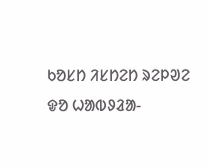ᱠᱚᱥᱴ ᱤᱥᱴᱮᱴ ᱨᱮᱞᱣᱮ ᱫᱚ ᱦᱟᱵᱽᱲᱟ-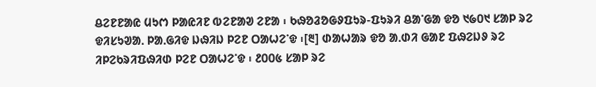ᱪᱮᱱᱱᱟᱭ ᱢᱩᱬ ᱞᱟᱭᱤᱱ ᱵᱮᱱᱟᱣ ᱮᱱᱟ ᱾ ᱠᱷᱚᱲᱚᱜᱽᱯᱩᱨ-ᱯᱩᱨᱤ ᱪᱟᱸᱜᱟ ᱫᱚ ᱑᱙᱐᱑ ᱥᱟᱞ ᱨᱮ ᱫᱤᱥᱩᱣᱟᱹ ᱞᱟᱹᱜᱤᱫ ᱡᱷᱤᱡ ᱞᱮᱱ ᱛᱟᱦᱮᱸᱫ ᱾[᱓] ᱰᱟᱦᱟᱨ ᱫᱚ ᱟᱹᱰᱤ ᱜᱟᱱ ᱯᱷᱮᱡᱽ ᱨᱮ ᱤᱞᱮᱠᱨᱤᱯᱷᱤᱰ ᱞᱮᱱ ᱛᱟᱦᱮᱸᱫ ᱾ ᱒᱐᱐᱕ ᱥᱟᱞ ᱨᱮ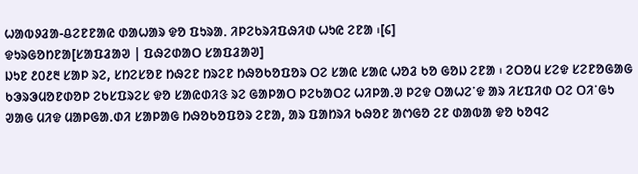ᱦᱟᱵᱽᱲᱟ-ᱪᱮᱱᱱᱟᱭ ᱰᱟᱦᱟᱨ ᱫᱚ ᱯᱩᱨᱟᱹ ᱤᱞᱮᱠᱨᱤᱯᱷᱤᱰ ᱦᱩᱭ ᱮᱱᱟ ᱾[᱔]
ᱫᱩᱨᱜᱚᱴᱱᱟ[ᱥᱟᱯᱲᱟᱣ | ᱯᱷᱮᱰᱟᱛ ᱥᱟᱯᱲᱟᱣ]
ᱡᱩᱱ ᱒᱐᱒᱓ ᱥᱟᱞ ᱨᱮ, ᱥᱴᱮᱥᱚᱱ ᱴᱷᱮᱱ ᱴᱨᱮᱱ ᱴᱷᱚᱠᱚᱯᱚᱨ ᱛᱮ ᱥᱟᱭ ᱥᱟᱭ ᱦᱚᱲ ᱠᱚ ᱜᱚᱡ ᱮᱱᱟ ᱾ ᱮᱛᱚᱢ ᱥᱮᱫ ᱥᱮᱱᱚᱜᱟᱜ ᱠᱳᱨᱳᱢᱚᱱᱰᱚᱞ ᱮᱠᱥᱯᱨᱮᱥ ᱫᱚ ᱥᱟᱭᱰᱤᱝ ᱨᱮ ᱜᱟᱞᱟᱛ ᱞᱮᱠᱟᱛᱮ ᱦᱤᱞᱟᱹᱣ ᱞᱮᱫ ᱛᱟᱦᱮᱸᱫ ᱟᱨ ᱤᱥᱯᱤᱰ ᱛᱮ ᱛᱤᱸᱜᱩ ᱣᱟᱜ ᱢᱤᱫ ᱢᱟᱞᱜᱟᱹᱰᱤ ᱥᱟᱞᱟᱜ ᱴᱷᱚᱠᱚᱯᱚᱨ ᱮᱱᱟ, ᱟᱨ ᱯᱟᱴᱨᱤ ᱠᱷᱚᱱ ᱟᱬᱜᱚ ᱮᱱ ᱰᱟᱵᱟ ᱫᱚ ᱠᱚᱧᱮ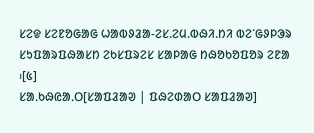ᱥᱮᱫ ᱥᱮᱱᱚᱜᱟᱜ ᱦᱟᱵᱽᱲᱟ-ᱮᱥ.ᱮᱢ.ᱵᱷᱤ.ᱴᱤ ᱵᱮᱸᱜᱽᱞᱳᱨ ᱥᱩᱯᱟᱨᱯᱷᱟᱥᱴ ᱮᱠᱥᱯᱨᱮᱥ ᱥᱟᱞᱟᱜ ᱴᱷᱚᱠᱚᱯᱚᱨ ᱮᱱᱟ ᱾[᱕]
ᱥᱟᱹᱠᱷᱭᱟᱹᱛ[ᱥᱟᱯᱲᱟᱣ | ᱯᱷᱮᱰᱟᱛ ᱥᱟᱯᱲᱟᱣ]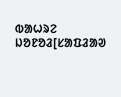ᱵᱟᱦᱨᱮ ᱡᱚᱱᱚᱲ[ᱥᱟᱯᱲᱟᱣ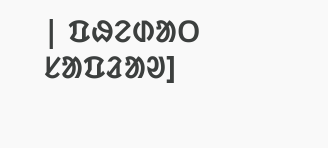| ᱯᱷᱮᱰᱟᱛ ᱥᱟᱯᱲᱟᱣ]